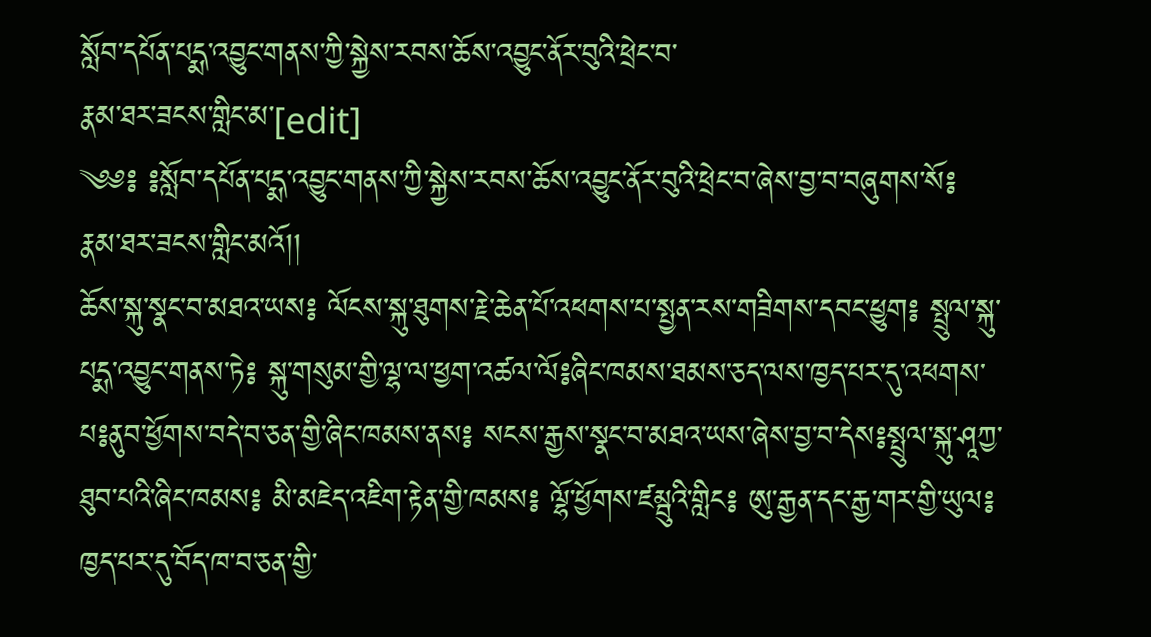སློབ་དཔོན་པདྨ་འབྱུང་གནས་ཀྱི་སྐྱེས་རབས་ཆོས་འབྱུང་ནོར་བུའི་ཕྲེང་བ་
རྣམ་ཐར་ཟངས་གླིང་མ་[edit]
༄༅༔ ༔སློབ་དཔོན་པདྨ་འབྱུང་གནས་ཀྱི་སྐྱེས་རབས་ཆོས་འབྱུང་ནོར་བུའི་ཕྲེང་བ་ཞེས་བྱ་བ་བཞུགས་སོ༔
རྣམ་ཐར་ཟངས་གླིང་མའོ།།
ཆོས་སྐུ་སྣང་བ་མཐའ་ཡས༔ ལོངས་སྐུ་ཐུགས་རྗེ་ཆེན་པོ་འཕགས་པ་སྤྱན་རས་གཟིགས་དབང་ཕྱུག༔ སྤྲུལ་སྐུ་པདྨ་འབྱུང་གནས་ཏེ༔ སྐུ་གསུམ་གྱི་ལྷ་ལ་ཕྱག་འཚལ་ལོ༔ཞིང་ཁམས་ཐམས་ཅད་ལས་ཁྱད་པར་དུ་འཕགས་པ༔ནུབ་ཕྱོགས་བདེ་བ་ཅན་གྱི་ཞིང་ཁམས་ནས༔ སངས་རྒྱས་སྣང་བ་མཐའ་ཡས་ཞེས་བྱ་བ་དེས༔སྤྲུལ་སྐུ་ཤཱཀྱ་ཐུབ་པའི་ཞིང་ཁམས༔ མི་མཇེད་འཇིག་རྟེན་གྱི་ཁམས༔ ལྷོ་ཕྱོགས་ཛམྦུའི་གླིང༔ ཨུ་རྒྱན་དང་རྒྱ་གར་གྱི་ཡུལ༔ ཁྱད་པར་དུ་བོད་ཁ་བ་ཅན་གྱི་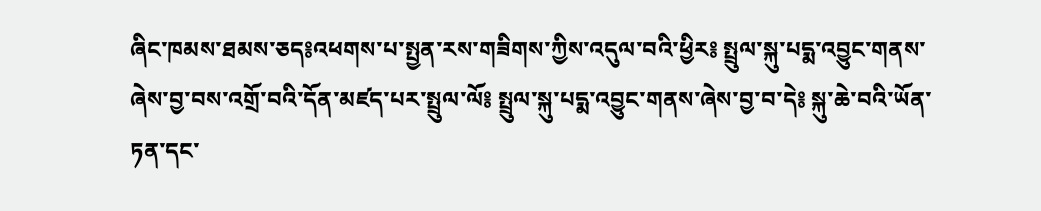ཞིང་ཁམས་ཐམས་ཅད༔འཕགས་པ་སྤྱན་རས་གཟིགས་ཀྱིས་འདུལ་བའི་ཕྱིར༔ སྤྲུལ་སྐུ་པདྨ་འབྱུང་གནས་ཞེས་བྱ་བས་འགྲོ་བའི་དོན་མཛད་པར་སྤྲུལ་ལོ༔ སྤྲུལ་སྐུ་པདྨ་འབྱུང་གནས་ཞེས་བྱ་བ་དེ༔ སྐུ་ཆེ་བའི་ཡོན་ཏན་དང་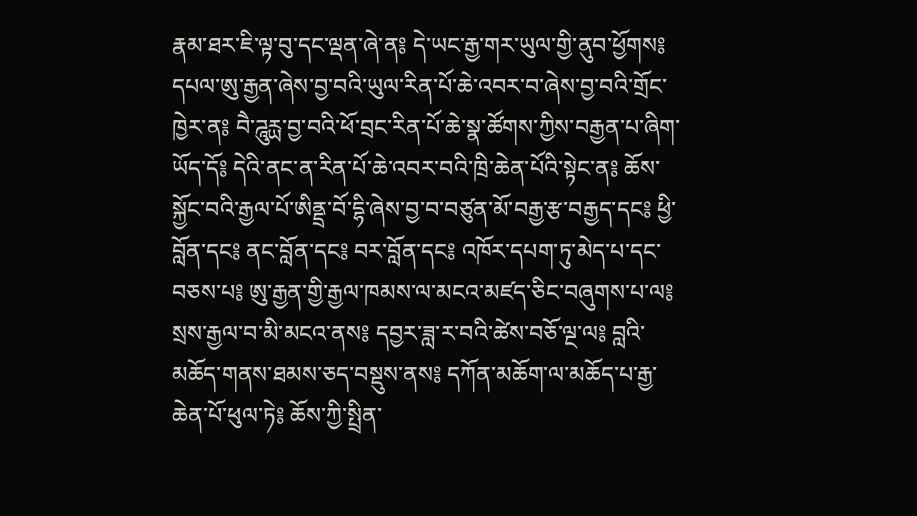རྣམ་ཐར་ཇི་ལྟ་བུ་དང་ལྡན་ཞེ་ན༔ དེ་ཡང་རྒྱ་གར་ཡུལ་གྱི་ནུབ་ཕྱོགས༔ དཔལ་ཨུ་རྒྱན་ཞེས་བྱ་བའི་ཡུལ་རིན་པོ་ཆེ་འབར་བ་ཞེས་བྱ་བའི་གྲོང་ཁྱེར་ན༔ བཻ་ཌཱུརྻ་བྱ་བའི་ཕོ་བྲང་རིན་པོ་ཆེ་སྣ་ཚོགས་ཀྱིས་བརྒྱན་པ་ཞིག་ཡོད་དོ༔ དེའི་ནང་ན་རིན་པོ་ཆེ་འབར་བའི་ཁྲི་ཆེན་པོའི་སྟེང་ན༔ ཆོས་སྐྱོང་བའི་རྒྱལ་པོ་ཨིནྡྲ་བོ་དྷི་ཞེས་བྱ་བ་བཙུན་མོ་བརྒྱ་རྩ་བརྒྱད་དང༔ ཕྱི་བློན་དང༔ ནང་བློན་དང༔ བར་བློན་དང༔ འཁོར་དཔག་ཏུ་མེད་པ་དང་བཅས་པ༔ ཨུ་རྒྱན་གྱི་རྒྱལ་ཁམས་ལ་མངའ་མཛད་ཅིང་བཞུགས་པ་ལ༔ སྲས་རྒྱལ་བ་མི་མངའ་ནས༔ དབྱར་ཟླ་ར་བའི་ཚེས་བཅོ་ལྔ་ལ༔ བླའི་མཆོད་གནས་ཐམས་ཅད་བསྡུས་ནས༔ དཀོན་མཆོག་ལ་མཆོད་པ་རྒྱ་ཆེན་པོ་ཕུལ་ཏེ༔ ཆོས་ཀྱི་སྤྲིན་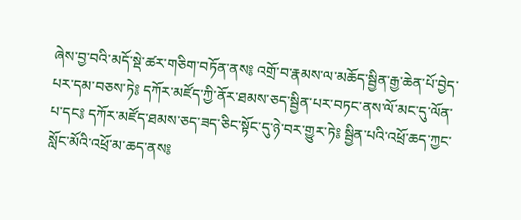ཞེས་བྱ་བའི་མདོ་སྡེ་ཚར་གཅིག་བཏོན་ནས༔ འགྲོ་བ་རྣམས་ལ་མཆོད་སྦྱིན་རྒྱ་ཆེན་པོ་བྱེད་པར་དམ་བཅས་ཏེ༔ དཀོར་མཛོད་ཀྱི་ནོར་ཐམས་ཅད་སྦྱིན་པར་བཏང་ནས་ལོ་མང་དུ་ལོན་པ་དང༔ དཀོར་མཛོད་ཐམས་ཅད་ཟད་ཅིང་སྟོང་དུ་ཉེ་བར་གྱུར་ཏེ༔ སྦྱིན་པའི་འཕྲོ་ཆད་ཀྱང་སློང་མོའི་འཕྲོ་མ་ཆད་ནས༔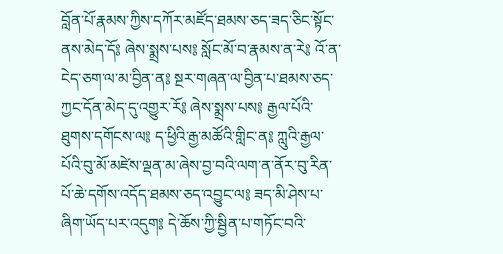བློན་པོ་རྣམས་ཀྱིས་དཀོར་མཛོད་ཐམས་ཅད་ཟད་ཅིང་སྟོང་ནས་མེད་དོ༔ ཞེས་སྨྲས་པས༔ སློང་མོ་བ་རྣམས་ན་རེ༔ འོ་ན་ངེད་ཅག་ལ་མ་བྱིན་ན༔ སྔར་གཞན་ལ་བྱིན་པ་ཐམས་ཅད་ཀྱང་དོན་མེད་དུ་འགྱུར་རོ༔ ཞེས་སྨྲས་པས༔ རྒྱལ་པོའི་ཐུགས་དགོངས་ལ༔ ད་ཕྱིའི་རྒྱ་མཚོའི་གླིང་ན༔ ཀླུའི་རྒྱལ་པོའི་བུ་མོ་མཛེས་ལྡན་མ་ཞེས་བྱ་བའི་ལག་ན་ནོར་བུ་རིན་པོ་ཆེ་དགོས་འདོད་ཐམས་ཅད་འབྱུང་ལ༔ ཟད་མི་ཤེས་པ་ཞིག་ཡོད་པར་འདུག༔ དེ་ཆོས་ཀྱི་སྦྱིན་པ་གཏོང་བའི་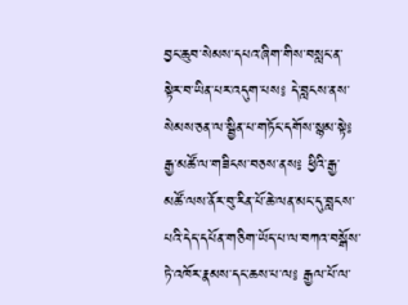བྱང་ཆུབ་སེམས་དཔའ་ཞིག་གིས་བསླང་ན་སྟེར་བ་ཡིན་པར་འདུག་པས༔ དེ་བླངས་ནས་སེམས་ཅན་ལ་སྦྱིན་པ་གཏོང་དགོས་སྙམ་སྟེ༔ རྒྱ་མཚོ་ལ་གཟིངས་བཅས་ནས༔ ཕྱིའི་རྒྱ་མཚོ་ལས་ནོར་བུ་རིན་པོ་ཆེ་ལན་མང་དུ་བླངས་པའི་དེད་དཔོན་གཅིག་ཡོད་པ་ལ་བཀའ་བསྒོས་ཏེ་འཁོར་རྣམས་དང་ཆས་པ་ལ༔ རྒྱལ་པོ་ལ་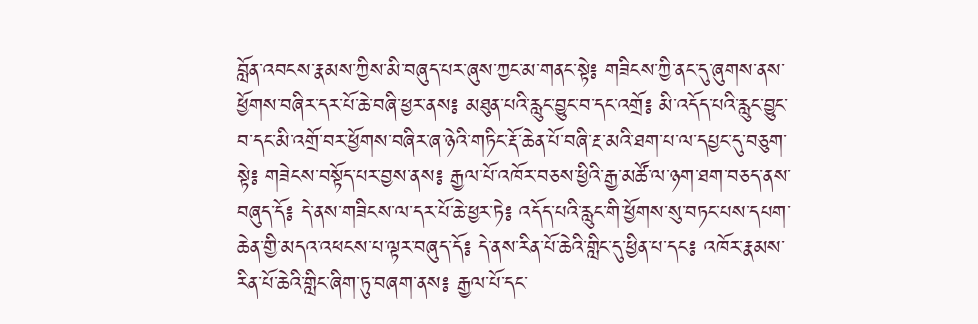བློན་འབངས་རྣམས་ཀྱིས་མི་བཞུད་པར་ཞུས་ཀྱང་མ་གནང་སྟེ༔ གཟིངས་ཀྱི་ནང་དུ་ཞུགས་ནས་ཕྱོགས་བཞིར་དར་པོ་ཆེ་བཞི་ཕྱར་ནས༔ མཐུན་པའི་རླུང་བྱུང་བ་དང་འགྲོ༔ མི་འདོད་པའི་རླུང་བྱུང་བ་དང་མི་འགྲོ་བར་ཕྱོགས་བཞིར་ཞ་ཉེའི་གཏིང་རྡོ་ཆེན་པོ་བཞི་རྔ་མའི་ཐག་པ་ལ་དཔྱང་དུ་བཅུག་སྟེ༔ གཟེངས་བསྟོད་པར་བྱས་ནས༔ རྒྱལ་པོ་འཁོར་བཅས་ཕྱིའི་རྒྱ་མཚོ་ལ་ཉག་ཐག་བཅད་ནས་བཞུད་དོ༔ དེ་ནས་གཟིངས་ལ་དར་པོ་ཆེ་ཕྱར་ཏེ༔ འདོད་པའི་རླུང་གི་ཕྱོགས་སུ་བཏང་པས་དཔག་ཆེན་གྱི་མདའ་འཕངས་པ་ལྟར་བཞུད་དོ༔ དེ་ནས་རིན་པོ་ཆེའི་གླིང་དུ་ཕྱིན་པ་དང༔ འཁོར་རྣམས་རིན་པོ་ཆེའི་གླིང་ཞིག་ཏུ་བཞག་ནས༔ རྒྱལ་པོ་དང་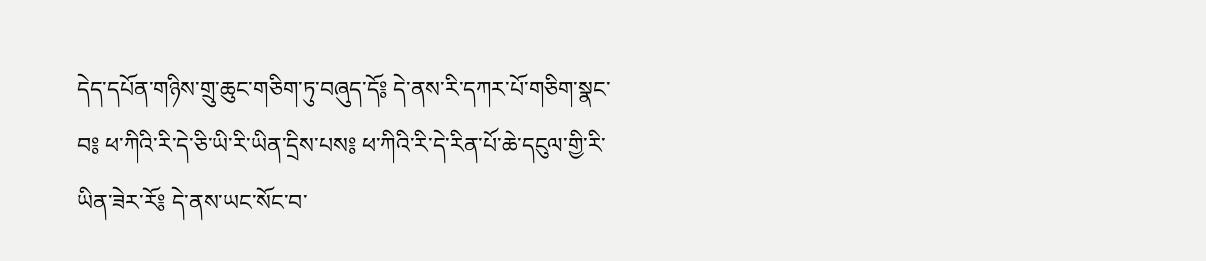དེད་དཔོན་གཉིས་གྲུ་ཆུང་གཅིག་ཏུ་བཞུད་དོ༔ དེ་ནས་རི་དཀར་པོ་གཅིག་སྣང་བ༔ ཕ་ཀིའི་རི་དེ་ཅི་ཡི་རི་ཡིན་དྲིས་པས༔ ཕ་ཀིའི་རི་དེ་རིན་པོ་ཆེ་དངུལ་གྱི་རི་ཡིན་ཟེར་རོ༔ དེ་ནས་ཡང་སོང་བ་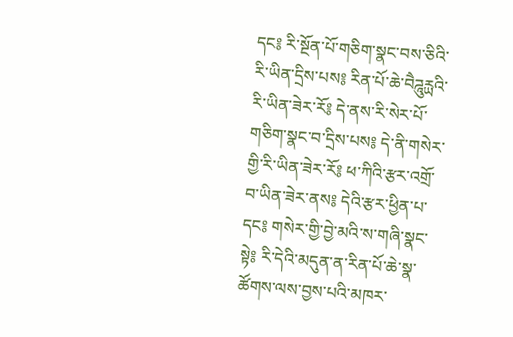དང༔ རི་སྔོན་པོ་གཅིག་སྣང་བས་ཅིའི་རི་ཡིན་དྲིས་པས༔ རིན་པོ་ཆེ་བཻཌཱུརྻའི་རི་ཡིན་ཟེར་རོ༔ དེ་ནས་རི་སེར་པོ་གཅིག་སྣང་བ་དྲིས་པས༔ དེ་ནི་གསེར་གྱི་རི་ཡིན་ཟེར་རོ༔ ཕ་ཀིའི་རྩར་འགྲོ་བ་ཡིན་ཟེར་ནས༔ དེའི་རྩར་ཕྱིན་པ་དང༔ གསེར་གྱི་བྱེ་མའི་ས་གཞི་སྣང་སྟེ༔ རི་དེའི་མདུན་ན་རིན་པོ་ཆེ་སྣ་ཚོགས་ལས་བྱས་པའི་མཁར་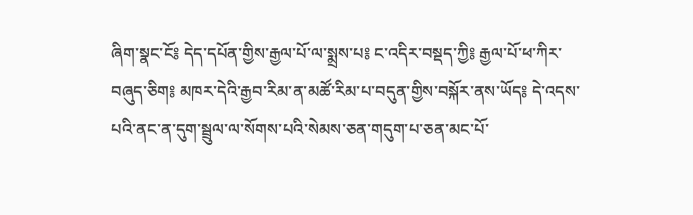ཞིག་སྣང་ངོ༔ དེད་དཔོན་གྱིས་རྒྱལ་པོ་ལ་སྨྲས་པ༔ ང་འདིར་བསྡད་ཀྱི༔ རྒྱལ་པོ་ཕ་ཀིར་བཞུད་ཅིག༔ མཁར་དེའི་རྒྱབ་རིམ་ན་མཚོ་རིམ་པ་བདུན་གྱིས་བསྐོར་ནས་ཡོད༔ དེ་འདས་པའི་ནང་ན་དུག་སྦྲུལ་ལ་སོགས་པའི་སེམས་ཅན་གདུག་པ་ཅན་མང་པོ་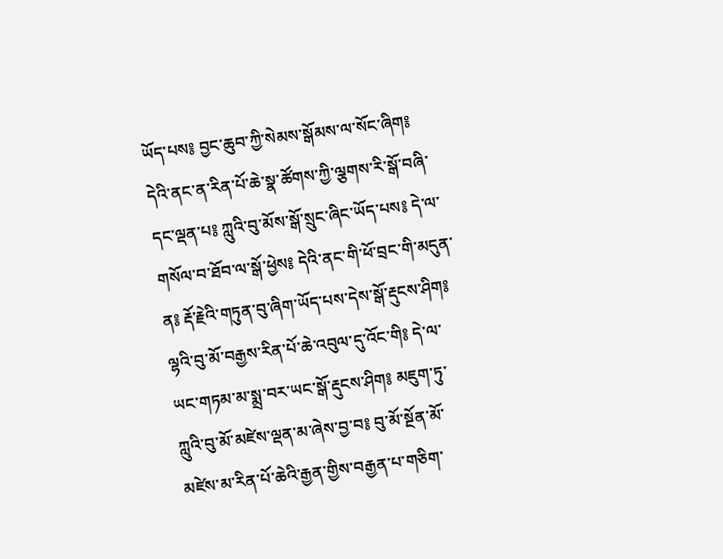ཡོད་པས༔ བྱང་ཆུབ་ཀྱི་སེམས་སྒོམས་ལ་སོང་ཞིག༔ དེའི་ནང་ན་རིན་པོ་ཆེ་སྣ་ཚོགས་ཀྱི་ལྕགས་རི་སྒོ་བཞི་དང་ལྡན་པ༔ ཀླུའི་བུ་མོས་སྒོ་སྲུང་ཞིང་ཡོད་པས༔ དེ་ལ་གསོལ་བ་ཐོབ་ལ་སྒོ་ཕྱེས༔ དེའི་ནང་གི་ཕོ་བྲང་གི་མདུན་ན༔ རྡོ་རྗེའི་གཏུན་བུ་ཞིག་ཡོད་པས་དེས་སྒོ་རྡུངས་ཤིག༔ ལྷའི་བུ་མོ་བརྒྱས་རིན་པོ་ཆེ་འབུལ་དུ་འོང་གི༔ དེ་ལ་ཡང་གཏམ་མ་སྨྲ་བར་ཡང་སྒོ་རྡུངས་ཤིག༔ མཇུག་ཏུ་ཀླུའི་བུ་མོ་མཛེས་ལྡན་མ་ཞེས་བྱ་བ༔ བུ་མོ་སྔོན་མོ་མཛེས་མ་རིན་པོ་ཆེའི་རྒྱན་གྱིས་བརྒྱན་པ་གཅིག་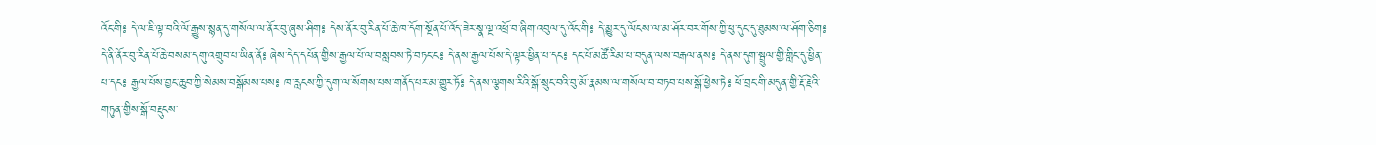འོང་གི༔ དེ་ལ་ཇི་ལྟ་བའི་ལོ་རྒྱུས་སྙན་དུ་གསོལ་ལ་ནོར་བུ་ཞུས་ཤིག༔ དེས་ནོར་བུ་རིན་པོ་ཆེ་ཁ་དོག་སྔོན་པོ་འོད་ཟེར་སྣ་ལྔ་འཕྲོ་བ་ཞིག་འབུལ་དུ་འོང་གི༔ དེ་མྱུར་དུ་ལོངས་ལ་མ་ཤོར་བར་གོས་ཀྱི་ཕུ་དུང་དུ་ཐུམས་ལ་ཤོག་ཅིག༔ དེ་ནི་ནོར་བུ་རིན་པོ་ཆེ་བསམ་དགུ་འགྲུབ་པ་ཡིན་ནོ༔ ཞེས་དེད་དཔོན་གྱིས་རྒྱལ་པོ་ལ་བསླབས་ཏེ་བཏང་ང༔ དེ་ནས་རྒྱལ་པོས་དེ་ལྟར་ཕྱིན་པ་དང༔ དང་པོ་མཚོ་རིམ་པ་བདུན་ལས་བརྒལ་ནས༔ དེ་ནས་དུག་སྦྲུལ་གྱི་གླིང་དུ་ཕྱིན་པ་དང༔ རྒྱལ་པོས་བྱང་ཆུབ་ཀྱི་སེམས་བསྒོམས་པས༔ ཁ་རླངས་ཀྱི་དུག་ལ་སོགས་པས་གནོད་པར་མ་གྱུར་ཏོ༔ དེ་ནས་ལྕགས་རིའི་སྒོ་སྲུང་བའི་བུ་མོ་རྣམས་ལ་གསོལ་བ་བཏབ་པས་སྒོ་ཕྱེས་ཏེ༔ ཕོ་བྲང་གི་མདུན་གྱི་རྡོ་རྗེའི་གཏུན་གྱིས་སྒོ་བརྡུངས་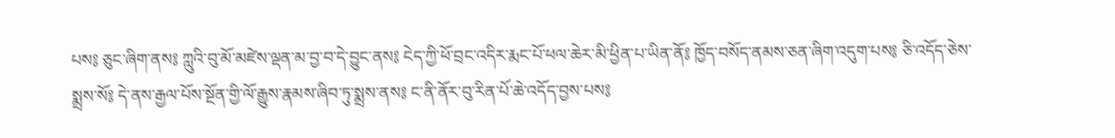པས༔ ཅུང་ཞིག་ནས༔ ཀླུའི་བུ་མོ་མཛེས་ལྡན་མ་བྱ་བ་དེ་བྱུང་ནས༔ ངེད་ཀྱི་ཕོ་བྲང་འདིར་རྨང་པོ་ཕལ་ཆེར་མི་ཕྱིན་པ་ཡིན་ནོ༔ ཁྱོད་བསོད་ནམས་ཅན་ཞིག་འདུག་པས༔ ཅི་འདོད་ཅེས་སྨྲས་སོ༔ དེ་ནས་རྒྱལ་པོས་སྔོན་གྱི་ལོ་རྒྱུས་རྣམས་ཞིབ་ཏུ་སྨྲས་ནས༔ ང་ནི་ནོར་བུ་རིན་པོ་ཆེ་འདོད་བྱས་པས༔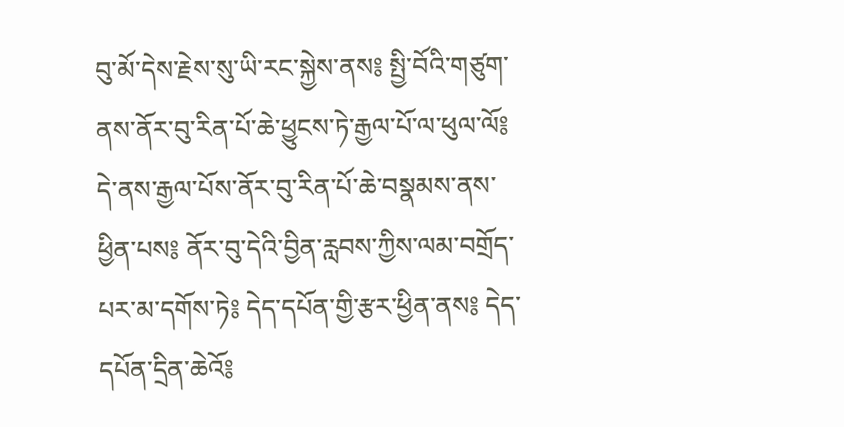བུ་མོ་དེས་རྗེས་སུ་ཡི་རང་སྐྱེས་ནས༔ སྤྱི་བོའི་གཙུག་ནས་ནོར་བུ་རིན་པོ་ཆེ་ཕྱུངས་ཏེ་རྒྱལ་པོ་ལ་ཕུལ་ལོ༔ དེ་ནས་རྒྱལ་པོས་ནོར་བུ་རིན་པོ་ཆེ་བསྣམས་ནས་ཕྱིན་པས༔ ནོར་བུ་དེའི་བྱིན་རླབས་ཀྱིས་ལམ་བགྲོད་པར་མ་དགོས་ཏེ༔ དེད་དཔོན་གྱི་རྩར་ཕྱིན་ནས༔ དེད་དཔོན་དྲིན་ཆེའོ༔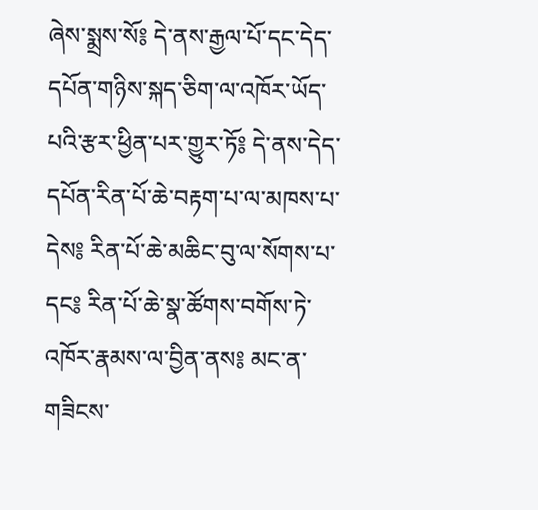ཞེས་སྨྲས་སོ༔ དེ་ནས་རྒྱལ་པོ་དང་དེད་དཔོན་གཉིས་སྐད་ཅིག་ལ་འཁོར་ཡོད་པའི་རྩར་ཕྱིན་པར་གྱུར་ཏོ༔ དེ་ནས་དེད་དཔོན་རིན་པོ་ཆེ་བརྟག་པ་ལ་མཁས་པ་དེས༔ རིན་པོ་ཆེ་མཆིང་བུ་ལ་སོགས་པ་དང༔ རིན་པོ་ཆེ་སྣ་ཚོགས་བགོས་ཏེ་འཁོར་རྣམས་ལ་བྱིན་ནས༔ མང་ན་གཟིངས་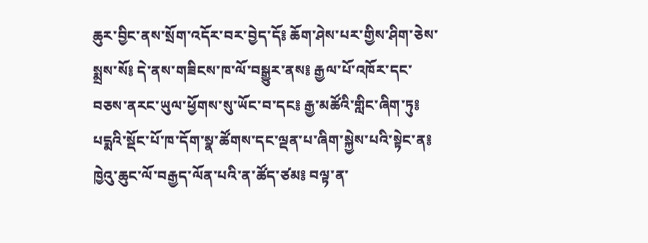ཆུར་བྱིང་ནས་སྲོག་འདོར་བར་བྱེད་དོ༔ ཆོག་ཤེས་པར་གྱིས་ཤིག་ཅེས་སྨྲས་སོ༔ དེ་ནས་གཟིངས་ཁ་ལོ་བསྒྱུར་ནས༔ རྒྱལ་པོ་འཁོར་དང་བཅས་ནརང་ཡུལ་ཕྱོགས་སུ་ཡོང་བ་དང༔ རྒྱ་མཚོའི་གླིང་ཞིག་ཏུ༔ པདྨའི་སྡོང་པོ་ཁ་དོག་སྣ་ཚོགས་དང་ལྡན་པ་ཞིག་སྐྱེས་པའི་སྟེང་ན༔ ཁྱེའུ་ཆུང་ལོ་བརྒྱད་ལོན་པའི་ན་ཚོད་ཙམ༔ བལྟ་ན་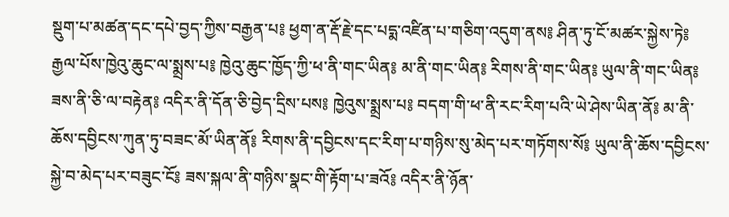སྡུག་པ་མཚན་དང་དཔེ་བྱད་ཀྱིས་བརྒྱན་པ༔ ཕྱག་ན་རྡོ་རྗེ་དང་པདྨ་འཛིན་པ་གཅིག་འདུག་ནས༔ ཤིན་ཏུ་ངོ་མཚར་སྐྱེས་ཏེ༔ རྒྱལ་པོས་ཁྱེའུ་ཆུང་ལ་སྨྲས་པ༔ ཁྱེའུ་ཆུང་ཁྱོད་ཀྱི་ཕ་ནི་གང་ཡིན༔ མ་ནི་གང་ཡིན༔ རིགས་ནི་གང་ཡིན༔ ཡུལ་ནི་གང་ཡིན༔ ཟས་ནི་ཅི་ལ་བརྟེན༔ འདིར་ནི་དོན་ཅི་བྱེད་དྲིས་པས༔ ཁྱེའུས་སྨྲས་པ༔ བདག་གི་ཕ་ནི་རང་རིག་པའི་ཡེ་ཤེས་ཡིན་ནོ༔ མ་ནི་ཆོས་དབྱིངས་ཀུན་ཏུ་བཟང་མོ་ཡིན་ནོ༔ རིགས་ནི་དབྱིངས་དང་རིག་པ་གཉིས་སུ་མེད་པར་གཏོགས་སོ༔ ཡུལ་ནི་ཆོས་དབྱིངས་སྐྱེ་བ་མེད་པར་བཟུང་ངོ༔ ཟས་སྐལ་ནི་གཉིས་སྣང་གི་རྟོག་པ་ཟའོ༔ འདིར་ནི་ཉོན་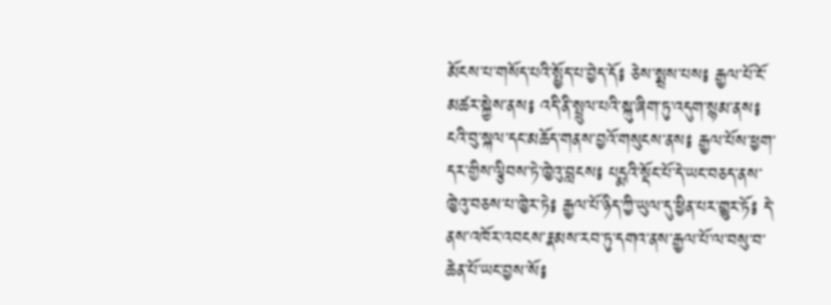མོངས་པ་གསོད་པའི་སྤྱོད་པ་བྱེད་དོ༔ ཅེས་སྨྲས་པས༔ རྒྱལ་པོ་ངོ་མཚར་སྐྱེས་ནས༔ འདི་ནི་སྤྲུལ་པའི་སྐུ་ཞིག་ཏུ་འདུག་སྙམ་ནས༔ ངའི་བུ་སྐལ་དང་མཆོད་གནས་བྱའོ་གསུངས་ནས༔ རྒྱལ་པོས་ཕྱག་དར་གྱིས་ལྕིབས་ཏེ་ཁྱེའུ་བླངས༔ པདྨའི་སྡོང་པོ་དེ་ཡང་བཅད་ནས་ཁྱེའུ་བཅས་པ་ཁྱེར་ཏེ༔ རྒྱལ་པོ་ཉིད་ཀྱི་ཡུལ་དུ་ཕྱིན་པར་གྱུར་ཏོ༔ དེ་ནས་འཁོར་འབངས་རྣམས་རབ་ཏུ་དགའ་ནས་རྒྱལ་པོ་ལ་བསུ་བ་ཆེན་པོ་ཡང་བྱས་སོ༔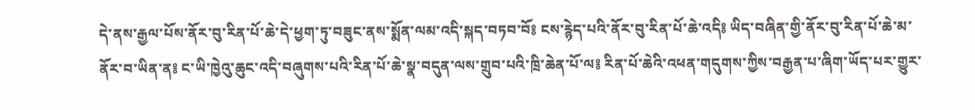དེ་ནས་རྒྱལ་པོས་ནོར་བུ་རིན་པོ་ཆེ་དེ་ཕྱག་ཏུ་བཟུང་ནས་སྨོན་ལམ་འདི་སྐད་བཏབ་བོ༔ ངས་རྙེད་པའི་ནོར་བུ་རིན་པོ་ཆེ་འདི༔ ཡིད་བཞིན་གྱི་ནོར་བུ་རིན་པོ་ཆེ་མ་ནོར་བ་ཡིན་ན༔ ང་ཡི་ཁྱེའུ་ཆུང་འདི་བཞུགས་པའི་རིན་པོ་ཆེ་སྣ་བདུན་ལས་གྲུབ་པའི་ཁྲི་ཆེན་པོ་ལ༔ རིན་པོ་ཆེའི་འཕན་གདུགས་ཀྱིས་བརྒྱན་པ་ཞིག་ཡོད་པར་གྱུར་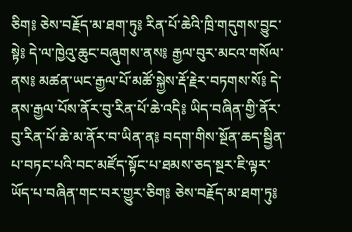ཅིག༔ ཅེས་བརྗོད་མ་ཐག་ཏུ༔ རིན་པོ་ཆེའི་ཁྲི་གདུགས་བྱུང་སྟེ༔ དེ་ལ་ཁྱེའུ་ཆུང་བཞུགས་ནས༔ རྒྱལ་བུར་མངའ་གསོལ་ནས༔ མཚན་ཡང་རྒྱལ་པོ་མཚོ་སྐྱེས་རྡོ་རྗེར་བཏགས་སོ༔ དེ་ནས་རྒྱལ་པོས་ནོར་བུ་རིན་པོ་ཆེ་འདི༔ ཡིད་བཞིན་གྱི་ནོར་བུ་རིན་པོ་ཆེ་མ་ནོར་བ་ཡིན་ན༔ བདག་གིས་སྔོན་ཆད་སྦྱིན་པ་བཏང་པའི་བང་མཛོད་སྟོང་པ་ཐམས་ཅད་སྔར་ཇི་ལྟར་ཡོད་པ་བཞིན་གང་བར་གྱུར་ཅིག༔ ཅེས་བརྗོད་མ་ཐག་ཏུ༔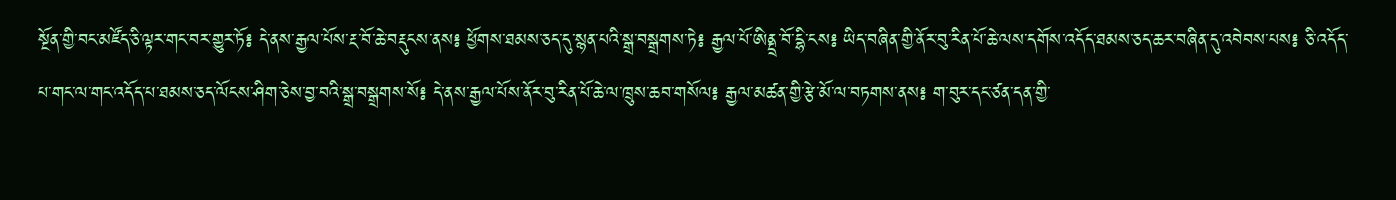སྔོན་གྱི་བང་མཛོད་ཅི་ལྟར་གང་བར་གྱུར་ཏོ༔ དེ་ནས་རྒྱལ་པོས་རྔ་བོ་ཆེ་བརྡུངས་ནས༔ ཕྱོགས་ཐམས་ཅད་དུ་སྙན་པའི་སྒྲ་བསྒྲགས་ཏེ༔ རྒྱལ་པོ་ཨིནྡྲ་བོ་དྷི་ངས༔ ཡིད་བཞིན་གྱི་ནོར་བུ་རིན་པོ་ཆེ་ལས་དགོས་འདོད་ཐམས་ཅད་ཆར་བཞིན་དུ་འབེབས་པས༔ ཅི་འདོད་པ་གང་ལ་གང་འདོད་པ་ཐམས་ཅད་ལོངས་ཤིག་ཅེས་བྱ་བའི་སྒྲ་བསྒྲགས་སོ༔ དེ་ནས་རྒྱལ་པོས་ནོར་བུ་རིན་པོ་ཆེ་ལ་ཁྲུས་ཆབ་གསོལ༔ རྒྱལ་མཚན་གྱི་རྩེ་མོ་ལ་བཏགས་ནས༔ ག་བུར་དང་ཙན་དན་གྱི་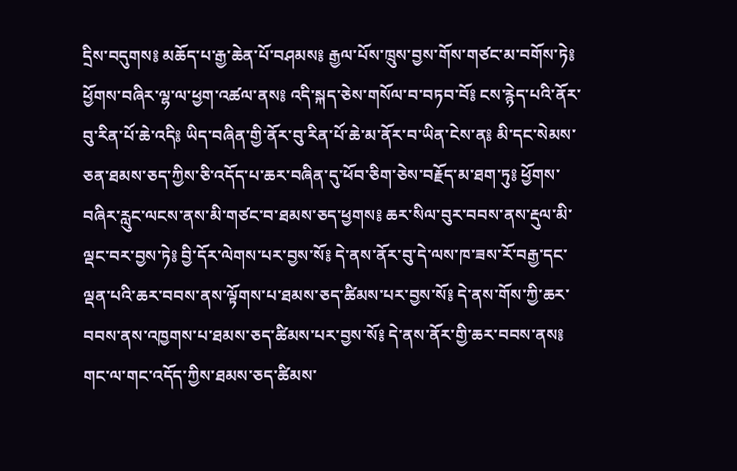དྲིས་བདུགས༔ མཆོད་པ་རྒྱ་ཆེན་པོ་བཤམས༔ རྒྱལ་པོས་ཁྲུས་བྱས་གོས་གཙང་མ་བགོས་ཏེ༔ ཕྱོགས་བཞིར་ལྷ་ལ་ཕྱག་འཚལ་ནས༔ འདི་སྐད་ཅེས་གསོལ་བ་བཏབ་བོ༔ ངས་རྙེད་པའི་ནོར་བུ་རིན་པོ་ཆེ་འདི༔ ཡིད་བཞིན་གྱི་ནོར་བུ་རིན་པོ་ཆེ་མ་ནོར་བ་ཡིན་ངེས་ན༔ མི་དང་སེམས་ཅན་ཐམས་ཅད་ཀྱིས་ཅི་འདོད་པ་ཆར་བཞིན་དུ་ཕོབ་ཅིག་ཅེས་བརྗོད་མ་ཐག་ཏུ༔ ཕྱོགས་བཞིར་རླུང་ལངས་ནས་མི་གཙང་བ་ཐམས་ཅད་ཕྱགས༔ ཆར་སིལ་བུར་བབས་ནས་རྡུལ་མི་ལྡང་བར་བྱས་ཏེ༔ བྱི་དོར་ལེགས་པར་བྱས་སོ༔ དེ་ནས་ནོར་བུ་དེ་ལས་ཁ་ཟས་རོ་བརྒྱ་དང་ལྡན་པའི་ཆར་བབས་ནས་ལྟོགས་པ་ཐམས་ཅད་ཚིམས་པར་བྱས་སོ༔ དེ་ནས་གོས་ཀྱི་ཆར་བབས་ནས་འཁྱགས་པ་ཐམས་ཅད་ཚིམས་པར་བྱས་སོ༔ དེ་ནས་ནོར་གྱི་ཆར་བབས་ནས༔ གང་ལ་གང་འདོད་ཀྱིས་ཐམས་ཅད་ཚིམས་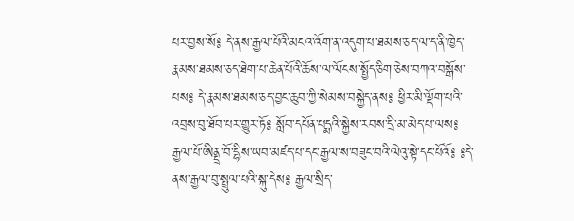པར་བྱས་སོ༔ དེ་ནས་རྒྱལ་པོའི་མངའ་འོག་ན་འདུག་པ་ཐམས་ཅད་ལ་ད་ནི་ཁྱེད་རྣམས་ཐམས་ཅད་ཐེག་པ་ཆེན་པོའི་ཆོས་ལ་ལོངས་སྤྱོད་ཅིག་ཅེས་བཀའ་བསྒོས་པས༔ དེ་རྣམས་ཐམས་ཅད་བྱང་ཆུབ་ཀྱི་སེམས་བསྐྱེད་ནས༔ ཕྱིར་མི་ལྡོག་པའི་འབྲས་བུ་ཐོབ་པར་གྱུར་ཏོ༔ སློབ་དཔོན་པདྨའི་སྐྱེས་རབས་དྲི་མ་མེད་པ་ལས༔ རྒྱལ་པོ་ཨིནྡྲ་བོ་དྷིས་ཡབ་མཛད་པ་དང་རྒྱལ་ས་བཟུང་བའི་ལེའུ་སྟེ་དང་པོའོ༔ ༔དེ་ནས་རྒྱལ་བུ་སྤྲུལ་པའི་སྐུ་དེས༔ རྒྱལ་སྲིད་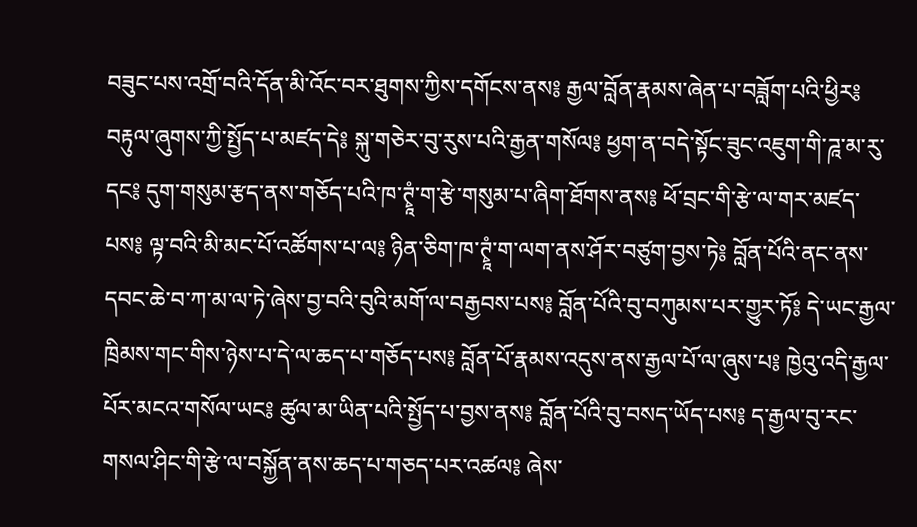བཟུང་པས་འགྲོ་བའི་དོན་མི་འོང་བར་ཐུགས་ཀྱིས་དགོངས་ནས༔ རྒྱལ་བློན་རྣམས་ཞེན་པ་བཟློག་པའི་ཕྱིར༔ བརྟུལ་ཞུགས་ཀྱི་སྤྱོད་པ་མཛད་དེ༔ སྐུ་གཅེར་བུ་རུས་པའི་རྒྱན་གསོལ༔ ཕྱག་ན་བདེ་སྟོང་ཟུང་འཇུག་གི་ཌཱ་མ་རུ་དང༔ དུག་གསུམ་རྩད་ནས་གཅོད་པའི་ཁ་ཊྭཱཾ་ག་རྩེ་གསུམ་པ་ཞིག་ཐོགས་ནས༔ ཕོ་བྲང་གི་རྩེ་ལ་གར་མཛད་པས༔ ལྟ་བའི་མི་མང་པོ་འཚོགས་པ་ལ༔ ཉིན་ཅིག་ཁ་ཊྭཱཾ་ག་ལག་ནས་ཤོར་བཙུག་བྱས་ཏེ༔ བློན་པོའི་ནང་ནས་དབང་ཆེ་བ་ཀ་མ་ལ་ཏེ་ཞེས་བྱ་བའི་བུའི་མགོ་ལ་བརྒྱབས་པས༔ བློན་པོའི་བུ་བཀུམས་པར་གྱུར་ཏོ༔ དེ་ཡང་རྒྱལ་ཁྲིམས་གང་གིས་ཉེས་པ་དེ་ལ་ཆད་པ་གཅོད་པས༔ བློན་པོ་རྣམས་འདུས་ནས་རྒྱལ་པོ་ལ་ཞུས་པ༔ ཁྱེའུ་འདི་རྒྱལ་པོར་མངའ་གསོལ་ཡང༔ ཚུལ་མ་ཡིན་པའི་སྤྱོད་པ་བྱས་ནས༔ བློན་པོའི་བུ་བསད་ཡོད་པས༔ ད་རྒྱལ་བུ་རང་གསལ་ཤིང་གི་རྩེ་ལ་བསྐྱོན་ནས་ཆད་པ་གཅད་པར་འཚལ༔ ཞེས་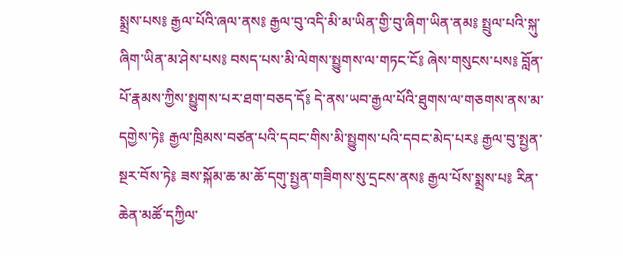སྨྲས་པས༔ རྒྱལ་པོའི་ཞལ་ནས༔ རྒྱལ་བུ་འདི་མི་མ་ཡིན་གྱི་བུ་ཞིག་ཡིན་ནམ༔ སྤྲུལ་པའི་སྐུ་ཞིག་ཡིན་མ་ཤེས་པས༔ བསད་པས་མི་ལེགས་སྤྱུགས་ལ་གཏང་ངོ༔ ཞེས་གསུངས་པས༔ བློན་པོ་རྣམས་ཀྱིས་སྤྱུགས་པར་ཐག་བཅད་དོ༔ དེ་ནས་ཡབ་རྒྱལ་པོའི་ཐུགས་ལ་གཅགས་ནས་མ་དགྱེས་ཏེ༔ རྒྱལ་ཁྲིམས་བཙན་པའི་དབང་གིས་མི་སྤྱུགས་པའི་དབང་མེད་པར༔ རྒྱལ་བུ་སྤྱན་སྔར་བོས་ཏེ༔ ཟས་སྐོམ་ཆ་མ་ཆོ་དགུ་སྤྱན་གཟིགས་སུ་དྲངས་ནས༔ རྒྱལ་པོས་སྨྲས་པ༔ རིན་ཆེན་མཚོ་དཀྱིལ་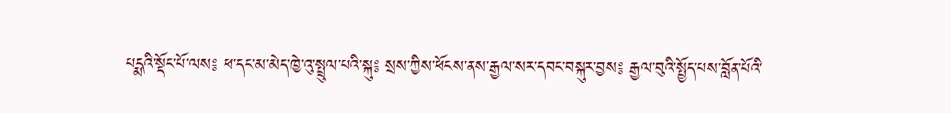པདྨའི་སྡོང་པོ་ལས༔ ཕ་དང་མ་མེད་ཁྱེ་འུ་སྤྲུལ་པའི་སྐུ༔ སྲས་ཀྱིས་ཕོངས་ནས་རྒྱལ་སར་དབང་བསྐུར་བྱས༔ རྒྱལ་བུའི་སྤྱོད་པས་བློན་པོའི་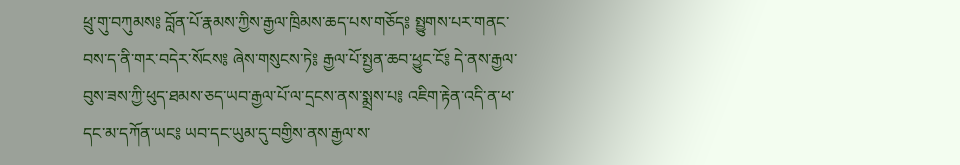ཕྲུ་གུ་བཀུམས༔ བློན་པོ་རྣམས་ཀྱིས་རྒྱལ་ཁྲིམས་ཆད་པས་གཅོད༔ སྤྱུགས་པར་གནང་བས་ད་ནི་གར་བདེར་སོངས༔ ཞེས་གསུངས་ཏེ༔ རྒྱལ་པོ་སྤྱན་ཆབ་ཕྱུང་ངོ༔ དེ་ནས་རྒྱལ་བུས་ཟས་ཀྱི་ཕུད་ཐམས་ཅད་ཡབ་རྒྱལ་པོ་ལ་དྲངས་ནས་སྨྲས་པ༔ འཇིག་རྟེན་འདི་ན་ཕ་དང་མ་དཀོན་ཡང༔ ཡབ་དང་ཡུམ་དུ་བགྱིས་ནས་རྒྱལ་ས་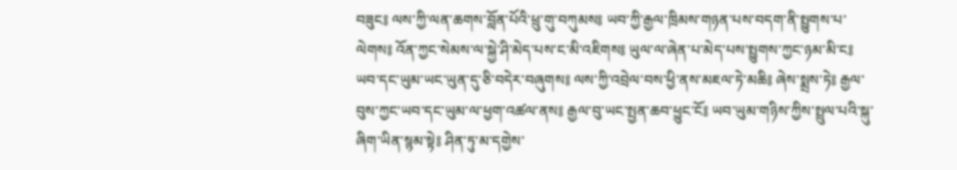བཟུང༔ ལས་ཀྱི་ལན་ཆགས་བློན་པོའི་ཕྲུ་གུ་བཀུམས༔ ཡབ་ཀྱི་རྒྱལ་ཁྲིམས་གཉན་པས་བདག་ནི་སྤྱུགས་པ་ལེགས༔ འོན་ཀྱང་སེམས་ལ་སྐྱེ་ཤི་མེད་པས་ང་མི་འཇིགས༔ ཡུལ་ལ་ཞེན་པ་མེད་པས་སྤྱུགས་ཀྱང་ཉམ་མི་ང༔ ཡབ་དང་ཡུམ་ཡང་ཡུན་དུ་ཅི་བདེར་བཞུགས༔ ལས་ཀྱི་འབྲེལ་བས་ཕྱི་ནས་མཇལ་ཏེ་མཆི༔ ཞེས་སྨྲས་ཏེ༔ རྒྱལ་བུས་ཀྱང་ཡབ་དང་ཡུམ་ལ་ཕྱག་འཚལ་ནས༔ རྒྱལ་བུ་ཡང་སྤྱན་ཆབ་ཕྱུང་ངོ༔ ཡབ་ཡུམ་གཉིས་ཀྱིས་སྤྲུལ་པའི་སྐུ་ཞིག་ཡིན་སྙམ་སྟེ༔ ཤིན་ཏུ་མ་དགྱེས་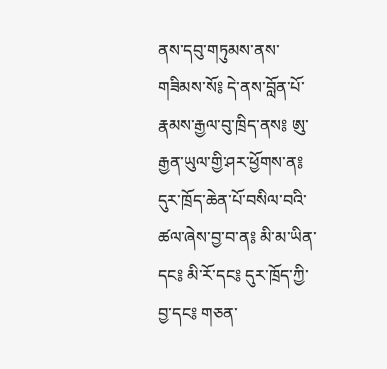ནས་དབུ་གཏུམས་ནས་གཟིམས་སོ༔ དེ་ནས་བློན་པོ་རྣམས་རྒྱལ་བུ་ཁྲིད་ནས༔ ཨུ་རྒྱན་ཡུལ་གྱི་ཤར་ཕྱོགས་ན༔ དུར་ཁྲོད་ཆེན་པོ་བསིལ་བའི་ཚལ་ཞེས་བྱ་བ་ན༔ མི་མ་ཡིན་དང༔ མི་རོ་དང༔ དུར་ཁྲོད་ཀྱི་བྱ་དང༔ གཅན་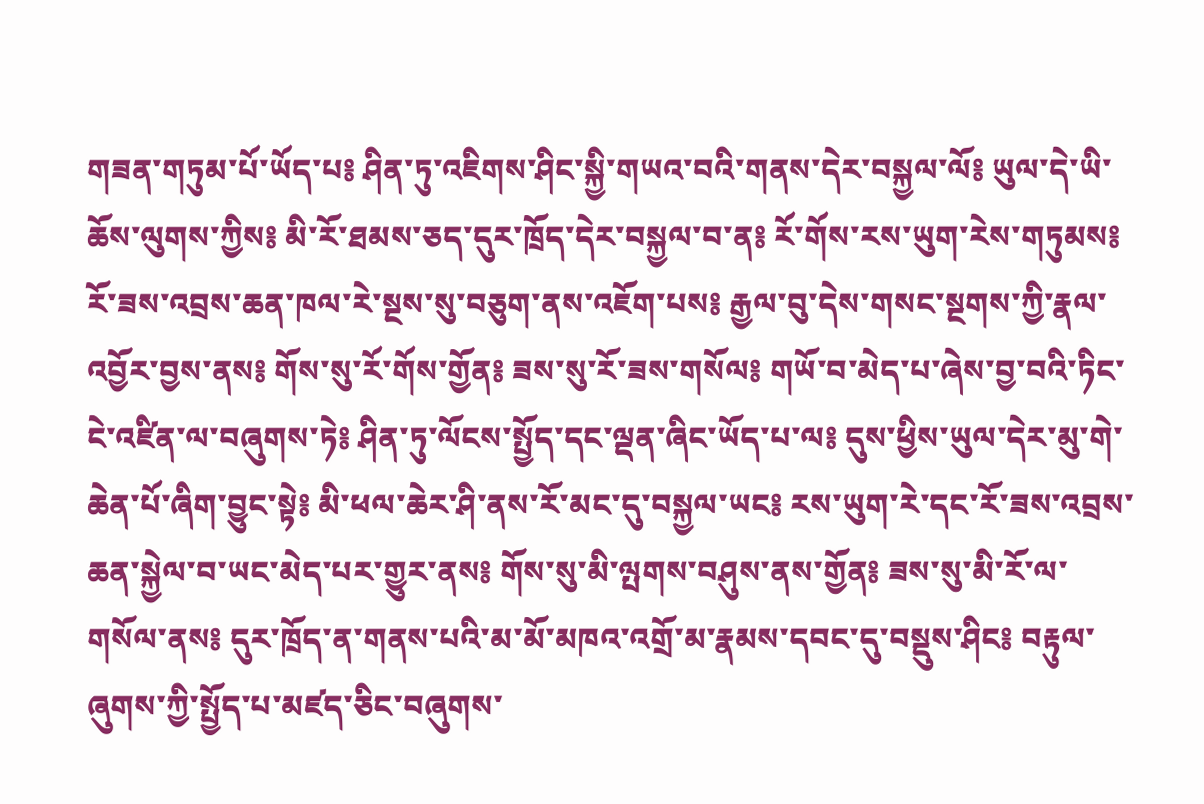གཟན་གཏུམ་པོ་ཡོད་པ༔ ཤིན་ཏུ་འཇིགས་ཤིང་སྐྱི་གཡའ་བའི་གནས་དེར་བསྐྱལ་ལོ༔ ཡུལ་དེ་ཡི་ཆོས་ལུགས་ཀྱིས༔ མི་རོ་ཐམས་ཅད་དུར་ཁྲོད་དེར་བསྐྱལ་བ་ན༔ རོ་གོས་རས་ཡུག་རེས་གཏུམས༔ རོ་ཟས་འབྲས་ཆན་ཁལ་རེ་སྔས་སུ་བཅུག་ནས་འཇོག་པས༔ རྒྱལ་བུ་དེས་གསང་སྔགས་ཀྱི་རྣལ་འབྱོར་བྱས་ནས༔ གོས་སུ་རོ་གོས་གྱོན༔ ཟས་སུ་རོ་ཟས་གསོལ༔ གཡོ་བ་མེད་པ་ཞེས་བྱ་བའི་ཏིང་ངེ་འཛིན་ལ་བཞུགས་ཏེ༔ ཤིན་ཏུ་ལོངས་སྤྱོད་དང་ལྡན་ཞིང་ཡོད་པ་ལ༔ དུས་ཕྱིས་ཡུལ་དེར་མུ་གེ་ཆེན་པོ་ཞིག་བྱུང་སྟེ༔ མི་ཕལ་ཆེར་ཤི་ནས་རོ་མང་དུ་བསྐྱལ་ཡང༔ རས་ཡུག་རེ་དང་རོ་ཟས་འབྲས་ཆན་སྐྱེལ་བ་ཡང་མེད་པར་གྱུར་ནས༔ གོས་སུ་མི་ལྤགས་བཤུས་ནས་གྱོན༔ ཟས་སུ་མི་རོ་ལ་གསོལ་ནས༔ དུར་ཁྲོད་ན་གནས་པའི་མ་མོ་མཁའ་འགྲོ་མ་རྣམས་དབང་དུ་བསྡུས་ཤིང༔ བརྟུལ་ཞུགས་ཀྱི་སྤྱོད་པ་མཛད་ཅིང་བཞུགས་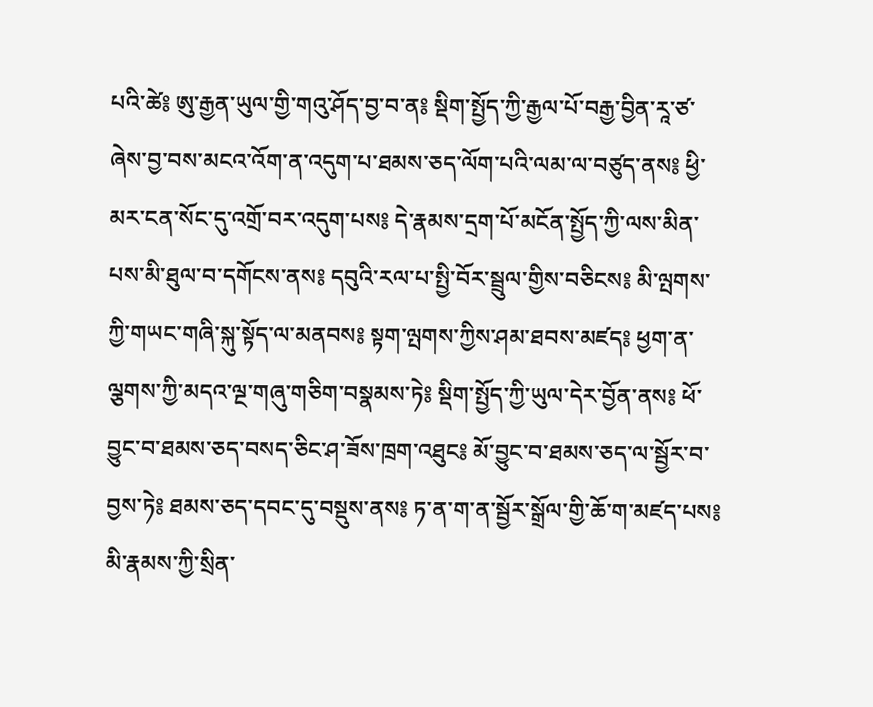པའི་ཚེ༔ ཨུ་རྒྱན་ཡུལ་གྱི་གའུ་ཤོད་བྱ་བ་ན༔ སྡིག་སྤྱོད་ཀྱི་རྒྱལ་པོ་བརྒྱ་བྱིན་རཱ་ཙ་ཞེས་བྱ་བས་མངའ་འོག་ན་འདུག་པ་ཐམས་ཅད་ལོག་པའི་ལམ་ལ་བཙུད་ནས༔ ཕྱི་མར་ངན་སོང་དུ་འགྲོ་བར་འདུག་པས༔ དེ་རྣམས་དྲག་པོ་མངོན་སྤྱོད་ཀྱི་ལས་མིན་པས་མི་ཐུལ་བ་དགོངས་ནས༔ དབུའི་རལ་པ་སྤྱི་བོར་སྦྲུལ་གྱིས་བཅིངས༔ མི་ལྤགས་ཀྱི་གཡང་གཞི་སྐུ་སྟོད་ལ་མནབས༔ སྟག་ལྤགས་ཀྱིས་ཤམ་ཐབས་མཛད༔ ཕྱག་ན་ལྕགས་ཀྱི་མདའ་ལྔ་གཞུ་གཅིག་བསྣམས་ཏེ༔ སྡིག་སྤྱོད་ཀྱི་ཡུལ་དེར་བྱོན་ནས༔ ཕོ་བྱུང་བ་ཐམས་ཅད་བསད་ཅིང་ཤ་ཟོས་ཁྲག་འཐུང༔ མོ་བྱུང་བ་ཐམས་ཅད་ལ་སྦྱོར་བ་བྱས་ཏེ༔ ཐམས་ཅད་དབང་དུ་བསྡུས་ནས༔ ཏ་ན་ག་ན་སྦྱོར་སྒྲོལ་གྱི་ཆོ་ག་མཛད་པས༔ མི་རྣམས་ཀྱི་སྲིན་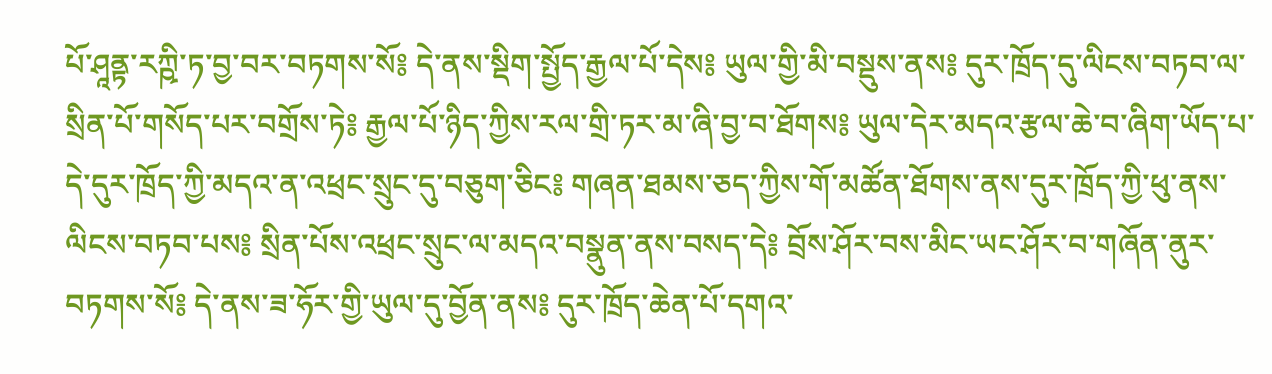པོ་ཤཱནྟ་རཀྵི་ཏ་བྱ་བར་བཏགས་སོ༔ དེ་ནས་སྡིག་སྤྱོད་རྒྱལ་པོ་དེས༔ ཡུལ་གྱི་མི་བསྡུས་ནས༔ དུར་ཁྲོད་དུ་ལིངས་བཏབ་ལ་སྲིན་པོ་གསོད་པར་བགྲོས་ཏེ༔ རྒྱལ་པོ་ཉིད་ཀྱིས་རལ་གྲི་ཏར་མ་ཞི་བྱ་བ་ཐོགས༔ ཡུལ་དེར་མདའ་རྩལ་ཆེ་བ་ཞིག་ཡོད་པ་དེ་དུར་ཁྲོད་ཀྱི་མདའ་ན་འཕྲང་སྲུང་དུ་བཅུག་ཅིང༔ གཞན་ཐམས་ཅད་ཀྱིས་གོ་མཚོན་ཐོགས་ནས་དུར་ཁྲོད་ཀྱི་ཕུ་ནས་ལིངས་བཏབ་པས༔ སྲིན་པོས་འཕྲང་སྲུང་ལ་མདའ་བསྣུན་ནས་བསད་དེ༔ བྲོས་ཤོར་བས་མིང་ཡང་ཤོར་བ་གཞོན་ནུར་བཏགས་སོ༔ དེ་ནས་ཟ་ཧོར་གྱི་ཡུལ་དུ་བྱོན་ནས༔ དུར་ཁྲོད་ཆེན་པོ་དགའ་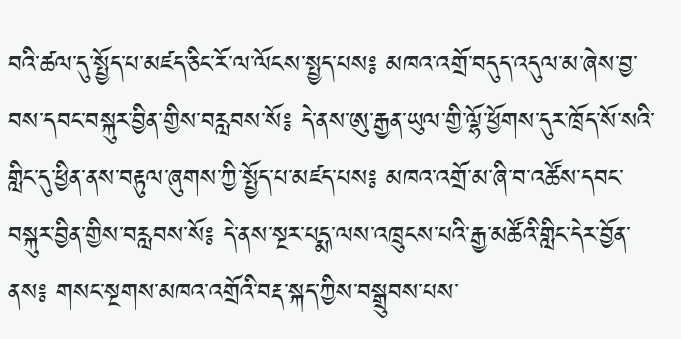བའི་ཚལ་དུ་སྤྱོད་པ་མཛད་ཅིང་རོ་ལ་ལོངས་སྤྱད་པས༔ མཁའ་འགྲོ་བདུད་འདུལ་མ་ཞེས་བྱ་བས་དབང་བསྐུར་བྱིན་གྱིས་བརླབས་སོ༔ དེ་ནས་ཨུ་རྒྱན་ཡུལ་གྱི་ལྷོ་ཕྱོགས་དུར་ཁྲོད་སོ་སའི་གླིང་དུ་ཕྱིན་ནས་བརྟུལ་ཞུགས་ཀྱི་སྤྱོད་པ་མཛད་པས༔ མཁའ་འགྲོ་མ་ཞི་བ་འཚོས་དབང་བསྐུར་བྱིན་གྱིས་བརླབས་སོ༔ དེ་ནས་སྔར་པདྨ་ལས་འཁྲུངས་པའི་རྒྱ་མཚོའི་གླིང་དེར་བྱོན་ནས༔ གསང་སྔགས་མཁའ་འགྲོའི་བརྡ་སྐད་ཀྱིས་བསྒྲུབས་པས་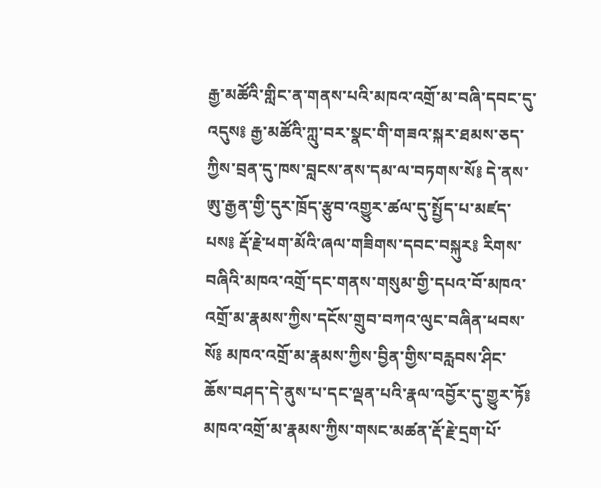རྒྱ་མཚོའི་གླིང་ན་གནས་པའི་མཁའ་འགྲོ་མ་བཞི་དབང་དུ་འདུས༔ རྒྱ་མཚོའི་ཀླུ་བར་སྣང་གི་གཟའ་སྐར་ཐམས་ཅད་ཀྱིས་བྲན་དུ་ཁས་བླངས་ནས་དམ་ལ་བཏགས་སོ༔ དེ་ནས་ཨུ་རྒྱན་གྱི་དུར་ཁྲོད་རྩུབ་འགྱུར་ཚལ་དུ་སྤྱོད་པ་མཛད་པས༔ རྡོ་རྗེ་ཕག་མོའི་ཞལ་གཟིགས་དབང་བསྐུར༔ རིགས་བཞིའི་མཁའ་འགྲོ་དང་གནས་གསུམ་གྱི་དཔའ་བོ་མཁའ་འགྲོ་མ་རྣམས་ཀྱིས་དངོས་གྲུབ་བཀའ་ལུང་བཞིན་ཕབས་སོ༔ མཁའ་འགྲོ་མ་རྣམས་ཀྱིས་བྱིན་གྱིས་བརླབས་ཤིང་ཆོས་བཤད་དེ་ནུས་པ་དང་ལྡན་པའི་རྣལ་འབྱོར་དུ་གྱུར་ཏོ༔ མཁའ་འགྲོ་མ་རྣམས་ཀྱིས་གསང་མཚན་རྡོ་རྗེ་དྲག་པོ་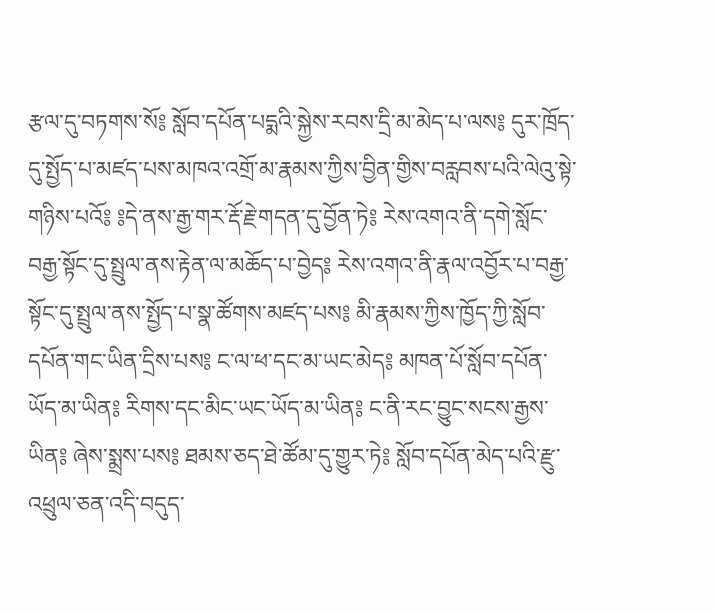རྩལ་དུ་བཏགས་སོ༔ སློབ་དཔོན་པདྨའི་སྐྱེས་རབས་དྲི་མ་མེད་པ་ལས༔ དུར་ཁྲོད་དུ་སྤྱོད་པ་མཛད་པས་མཁའ་འགྲོ་མ་རྣམས་ཀྱིས་བྱིན་གྱིས་བརླབས་པའི་ལེའུ་སྟེ་གཉིས་པའོ༔ ༔དེ་ནས་རྒྱ་གར་རྡོ་རྗེ་གདན་དུ་བྱོན་ཏེ༔ རེས་འགའ་ནི་དགེ་སློང་བརྒྱ་སྟོང་དུ་སྤྲུལ་ནས་རྟེན་ལ་མཆོད་པ་བྱེད༔ རེས་འགའ་ནི་རྣལ་འབྱོར་པ་བརྒྱ་སྟོང་དུ་སྤྲུལ་ནས་སྤྱོད་པ་སྣ་ཚོགས་མཛད་པས༔ མི་རྣམས་ཀྱིས་ཁྱོད་ཀྱི་སློབ་དཔོན་གང་ཡིན་དྲིས་པས༔ ང་ལ་ཕ་དང་མ་ཡང་མེད༔ མཁན་པོ་སློབ་དཔོན་ཡོད་མ་ཡིན༔ རིགས་དང་མིང་ཡང་ཡོད་མ་ཡིན༔ ང་ནི་རང་བྱུང་སངས་རྒྱས་ཡིན༔ ཞེས་སྨྲས་པས༔ ཐམས་ཅད་ཐེ་ཚོམ་དུ་གྱུར་ཏེ༔ སློབ་དཔོན་མེད་པའི་རྫུ་འཕྲུལ་ཅན་འདི་བདུད་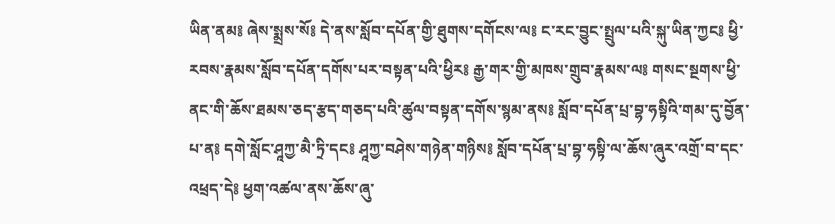ཡིན་ནམ༔ ཞེས་སྨྲས་སོ༔ དེ་ནས་སློབ་དཔོན་གྱི་ཐུགས་དགོངས་ལ༔ ང་རང་བྱུང་སྤྲུལ་པའི་སྐུ་ཡིན་ཀྱང༔ ཕྱི་རབས་རྣམས་སློབ་དཔོན་དགོས་པར་བསྟན་པའི་ཕྱིར༔ རྒྱ་གར་གྱི་མཁས་གྲུབ་རྣམས་ལ༔ གསང་སྔགས་ཕྱི་ནང་གི་ཆོས་ཐམས་ཅད་རྩད་གཅད་པའི་ཚུལ་བསྟན་དགོས་སྙམ་ནས༔ སློབ་དཔོན་པྲ་བྷ་ཧསྟིའི་གམ་དུ་བྱོན་པ་ན༔ དགེ་སློང་ཤཱཀྱ་མཻ་ཏྲི་དང༔ ཤཱཀྱ་བཤེས་གཉེན་གཉིས༔ སློབ་དཔོན་པྲ་བྷ་ཧསྟི་ལ་ཆོས་ཞུར་འགྲོ་བ་དང་འཕྲད་དེ༔ ཕྱག་འཚལ་ནས་ཆོས་ཞུ་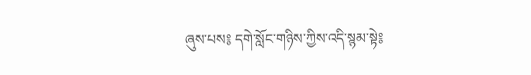ཞུས་པས༔ དགེ་སློང་གཉིས་ཀྱིས་འདི་སྙམ་སྟེ༔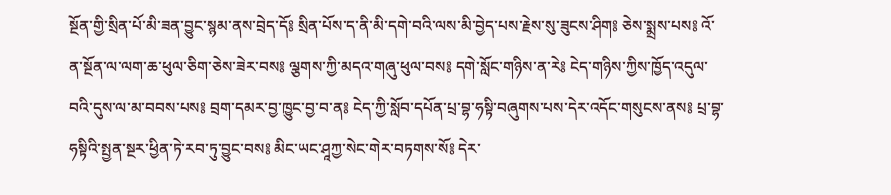སྔོན་གྱི་སྲིན་པོ་མི་ཟན་བྱུང་སྙམ་ནས་བྲེད་དོ༔ སྲིན་པོས་ད་ནི་མི་དགེ་བའི་ལས་མི་བྱེད་པས་རྗེས་སུ་ཟུངས་ཤིག༔ ཅེས་སྨྲས་པས༔ འོ་ན་སྔོན་ལ་ལག་ཆ་ཕུལ་ཅིག་ཅེས་ཟེར་བས༔ ལྕགས་ཀྱི་མདའ་གཞུ་ཕུལ་བས༔ དགེ་སློང་གཉིས་ན་རེ༔ ངེད་གཉིས་ཀྱིས་ཁྱོད་འདུལ་བའི་དུས་ལ་མ་བབས་པས༔ བྲག་དམར་བྱ་ཁྱུང་བྱ་བ་ན༔ ངེད་ཀྱི་སློབ་དཔོན་པྲ་བྷ་ཧསྟི་བཞུགས་པས་དེར་འདོང་གསུངས་ནས༔ པྲ་བྷ་ཧསྟིའི་སྤྱན་སྔར་ཕྱིན་ཏེ་རབ་ཏུ་བྱུང་བས༔ མིང་ཡང་ཤཱཀྱ་སེང་གེར་བཏགས་སོ༔ དེར་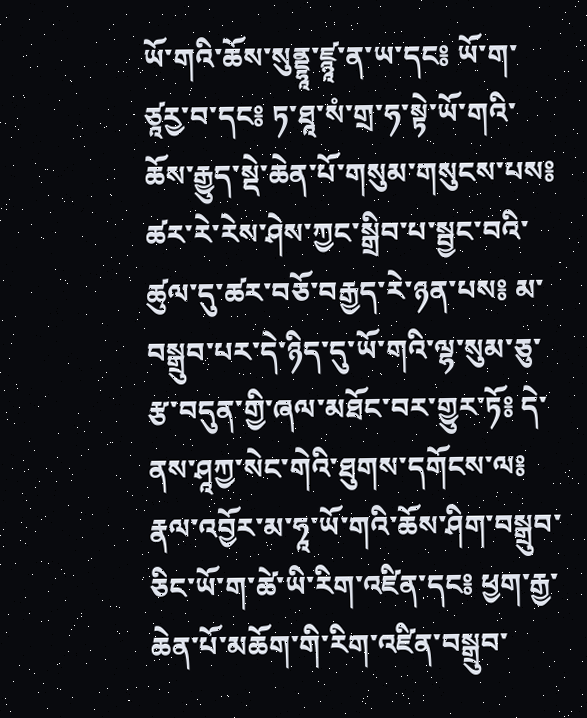ཡོ་གའི་ཆོས་སུནྡྷཱ་ཛྙཱ་ན་ཡ་དང༔ ཡོ་ག་ཙཱརྱ་བ་དང༔ ཏ་ཐཱ་སཾ་གྲ་ཧ་སྟེ་ཡོ་གའི་ཆོས་རྒྱུད་སྡེ་ཆེན་པོ་གསུམ་གསུངས་པས༔ ཚར་རེ་རེས་ཤེས་ཀྱང་སྒྲིབ་པ་སྦྱང་བའི་ཚུལ་དུ་ཚར་བཅོ་བརྒྱད་རེ་ཉན་པས༔ མ་བསྒྲུབ་པར་དེ་ཉིད་དུ་ཡོ་གའི་ལྷ་སུམ་ཅུ་རྩ་བདུན་གྱི་ཞལ་མཐོང་བར་གྱུར་ཏོ༔ དེ་ནས་ཤཱཀྱ་སེང་གེའི་ཐུགས་དགོངས་ལ༔ རྣལ་འབྱོར་མ་ཧཱ་ཡོ་གའི་ཆོས་ཤིག་བསྒྲུབ་ཅིང་ཡོ་ག་ཚེ་ཡི་རིག་འཛིན་དང༔ ཕྱག་རྒྱ་ཆེན་པོ་མཆོག་གི་རིག་འཛིན་བསྒྲུབ་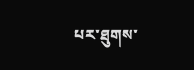པར་ཐུགས་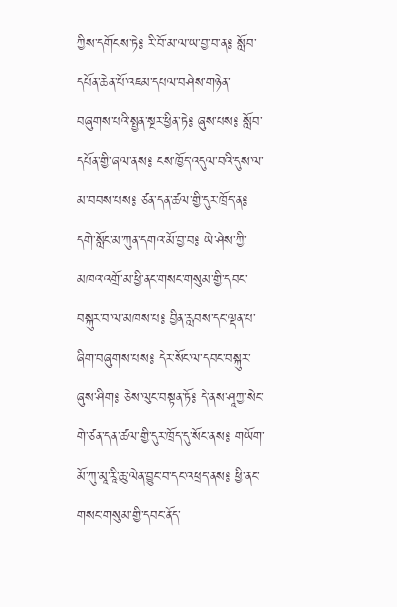ཀྱིས་དགོངས་ཏེ༔ རི་བོ་མ་ལ་ཡ་བྱ་བ་ན༔ སློབ་དཔོན་ཆེན་པོ་འཇམ་དཔལ་བཤེས་གཉེན་བཞུགས་པའི་སྤྱན་སྔར་ཕྱིན་ཏེ༔ ཞུས་པས༔ སློབ་དཔོན་གྱི་ཞལ་ནས༔ ངས་ཁྱོད་འདུལ་བའི་དུས་ལ་མ་བབས་པས༔ ཙན་དན་ཚལ་གྱི་དུར་ཁྲོད་ན༔ དགེ་སློང་མ་ཀུན་དགའ་མོ་བྱ་བ༔ ཡེ་ཤེས་ཀྱི་མཁའ་འགྲོ་མ་ཕྱི་ནང་གསང་གསུམ་གྱི་དབང་བསྐུར་བ་ལ་མཁས་པ༔ བྱིན་རླབས་དང་ལྡན་པ་ཞིག་བཞུགས་པས༔ དེར་སོང་ལ་དབང་བསྐུར་ཞུས་ཤིག༔ ཅེས་ལུང་བསྟན་ཏོ༔ དེ་ནས་ཤཱཀྱ་སེང་གེ་ཙན་དན་ཚལ་གྱི་དུར་ཁྲོད་དུ་སོང་ནས༔ གཡོག་མོ་ཀུ་མཱ་རཱི་ཆུ་ལེན་བྱུང་བ་དང་འཕྲད་ནས༔ ཕྱི་ནང་གསང་གསུམ་གྱི་དབང་ནོད་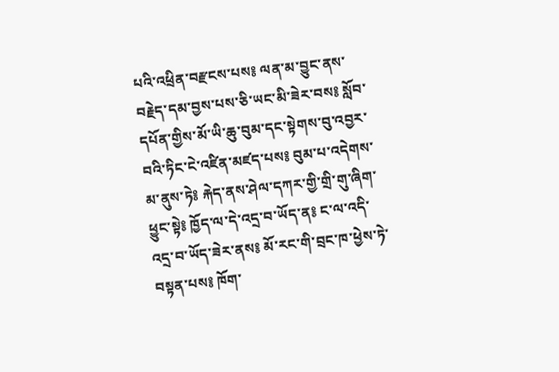པའི་འཕྲིན་བརྫངས་པས༔ ལན་མ་བྱུང་ནས་བརྗེད་དམ་བྱས་པས་ཅི་ཡང་མི་ཟེར་བས༔ སློབ་དཔོན་གྱིས་མོ་ཡི་ཆུ་བུམ་དང་སྟེགས་བུ་འབྱར་བའི་ཏིང་ངེ་འཛིན་མཛད་པས༔ བུམ་པ་འདེགས་མ་ནུས་ཏེ༔ རྐེད་ནས་ཤེལ་དཀར་གྱི་གྲི་གུ་ཞིག་ཕྱུང་སྟེ༔ ཁྱོད་ལ་དེ་འདྲ་བ་ཡོད་ན༔ ང་ལ་འདི་འདྲ་བ་ཡོད་ཟེར་ནས༔ མོ་རང་གི་བྲང་ཁ་ཕྱེས་ཏེ་བསྟན་པས༔ ཁོག་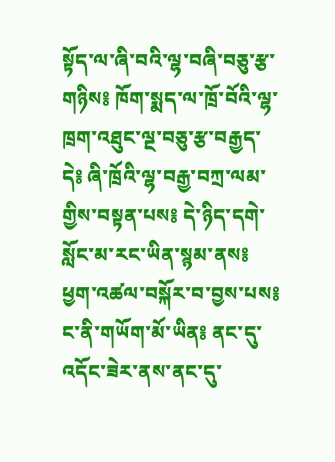སྟོད་ལ་ཞི་བའི་ལྷ་བཞི་བཅུ་རྩ་གཉིས༔ ཁོག་སྨད་ལ་ཁྲོ་བོའི་ལྷ་ཁྲག་འཐུང་ལྔ་བཅུ་རྩ་བརྒྱད་དེ༔ ཞི་ཁྲོའི་ལྷ་བརྒྱ་བཀྲ་ལམ་གྱིས་བསྟན་པས༔ དེ་ཉིད་དགེ་སློང་མ་རང་ཡིན་སྙམ་ནས༔ ཕྱག་འཚལ་བསྐོར་བ་བྱས་པས༔ ང་ནི་གཡོག་མོ་ཡིན༔ ནང་དུ་འདོང་ཟེར་ནས་ནང་དུ་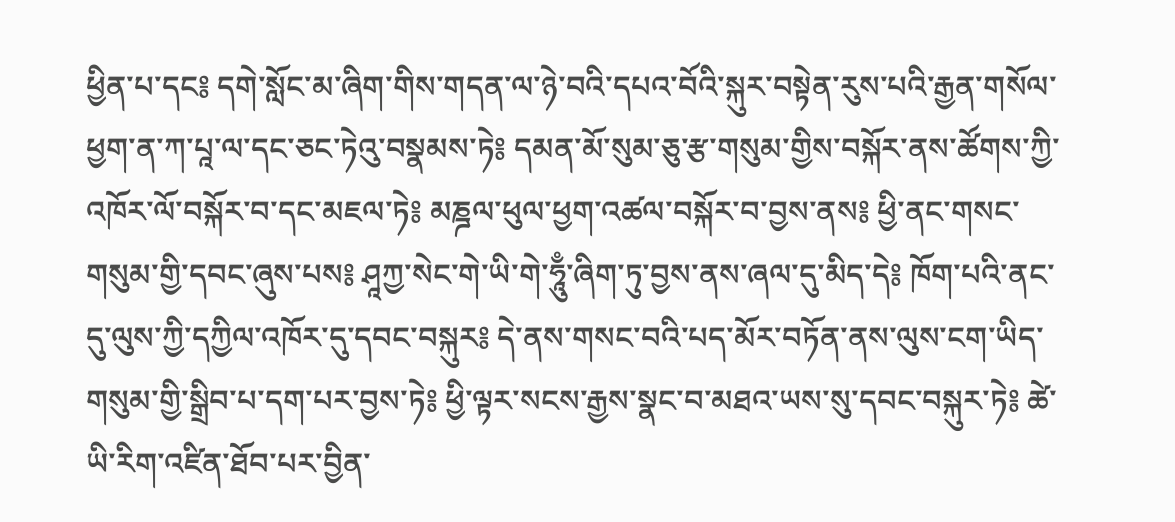ཕྱིན་པ་དང༔ དགེ་སློང་མ་ཞིག་གིས་གདན་ལ་ཉེ་བའི་དཔའ་བོའི་སྐུར་བསྟེན་རུས་པའི་རྒྱན་གསོལ་ཕྱག་ན་ཀ་པཱ་ལ་དང་ཅང་ཏེའུ་བསྣམས་ཏེ༔ དམན་མོ་སུམ་ཅུ་རྩ་གསུམ་གྱིས་བསྐོར་ནས་ཚོགས་ཀྱི་འཁོར་ལོ་བསྐོར་བ་དང་མཇལ་ཏེ༔ མཎྜལ་ཕུལ་ཕྱག་འཚལ་བསྐོར་བ་བྱས་ནས༔ ཕྱི་ནང་གསང་གསུམ་གྱི་དབང་ཞུས་པས༔ ཤཱཀྱ་སེང་གེ་ཡི་གེ་ཧཱུྃ་ཞིག་ཏུ་བྱས་ནས་ཞལ་དུ་མིད་དེ༔ ཁོག་པའི་ནང་དུ་ལུས་ཀྱི་དཀྱིལ་འཁོར་དུ་དབང་བསྐུར༔ དེ་ནས་གསང་བའི་པད་མོར་བཏོན་ནས་ལུས་ངག་ཡིད་གསུམ་གྱི་སྒྲིབ་པ་དག་པར་བྱས་ཏེ༔ ཕྱི་ལྟར་སངས་རྒྱས་སྣང་བ་མཐའ་ཡས་སུ་དབང་བསྐུར་ཏེ༔ ཚེ་ཡི་རིག་འཛིན་ཐོབ་པར་བྱིན་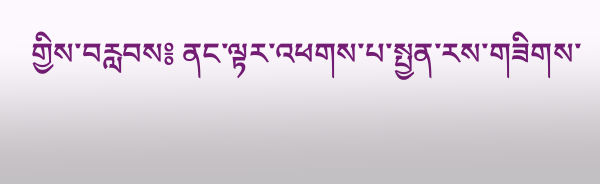གྱིས་བརླབས༔ ནང་ལྟར་འཕགས་པ་སྤྱན་རས་གཟིགས་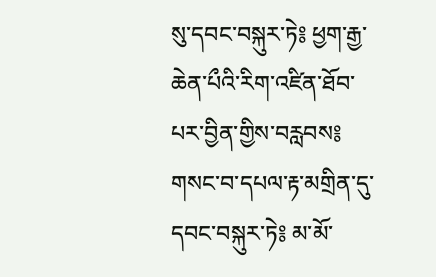སུ་དབང་བསྐུར་ཏེ༔ ཕྱག་རྒྱ་ཆེན་པྀའི་རིག་འཛིན་ཐོབ་པར་བྱིན་གྱིས་བརླབས༔ གསང་བ་དཔལ་རྟ་མགྲིན་དུ་དབང་བསྐུར་ཏེ༔ མ་མོ་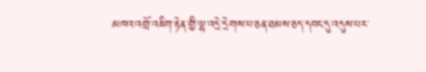མཁའ་འགྲོ་འཇིག་རྟེན་གྱི་ལྷ་འདྲེ་དྲེགས་པ་ཅན་ཐམས་ཅད་དབང་དུ་འདུས་པར་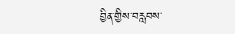བྱིན་གྱིས་བརླབས་